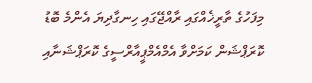މިފަހުގެ ތާރީޚެއްގައި ރާއްޖޭގައި ހިނގާދިޔަ އެންމެ ބޮޑު ކޮރަޕްޝަން ކަމަށްވާ އެމްއެމްޕީއާރްސީގެ ކޮރަޕްޝަނާއި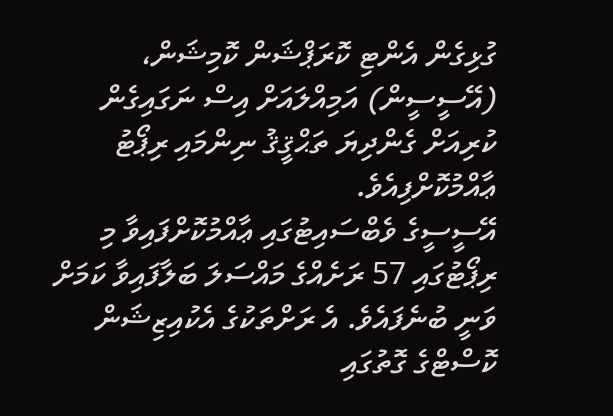ގުޅިގެން އެންޓި ކޮރަޕްޝަން ކޮމިޝަން، (އޭސީސީން) އަމިއްލައަށް އިސް ނަގައިގެން ކުރިއަށް ގެންދިޔަ ތަޙްޤީޤު ނިންމައި ރިޕޯޓު ޢާއްމުކޮށްފިއެވެ.
އޭސީސީގެ ވެބްސައިޓުގައި ޢާއްމުކޮށްފައިވާ މި ރިޕޯޓުގައި 57 ރަށެއްގެ މައްސަލަ ބަލާފައިވާ ކަމަށް ވަނީ ބުނެފައެވެ. އެ ރަށްތަކުގެ އެކުއިޒިޝަން ކޮސްޓްގެ ގޮތުގައި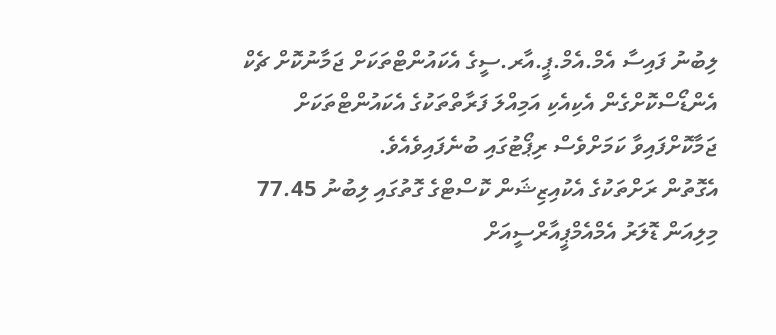ލިބުނު ފައިސާ އެމް.އެމް.ޕީ.އާރ.ސީގެ އެކައުންޓްތަކަށް ޖަމާނުކޮށް ޗެކް އެންޑޯސްކޮށްގެން އެކިއެކި އަމިއްލަ ފަރާތްތަކުގެ އެކައުންޓްތަކަށް ޖަމާކޮށްފައިވާ ކަމަށްވެސް ރިޕޯޓުގައި ބުނެފައިވެއެވެ.
އެގޮތުން ރަށްތަކުގެ އެކުއިޒިޝަން ކޮސްޓްގެ ގޮތުގައި ލިބުނު 77.45 މިލިއަން ޑޮލަރު އެމްއެމްޕީއާރްސީއަށް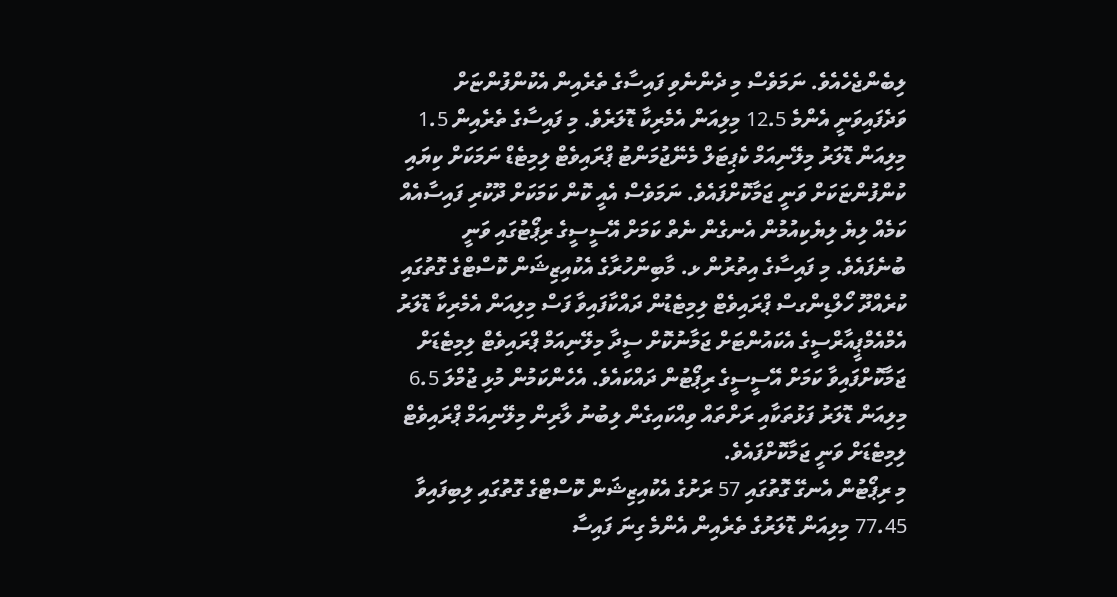ލިބެންޖެހެއެވެ. ނަމަވެސް މި ދެންނެވި ފައިސާގެ ތެރެއިން އެކުންފުންޏަށް ވަދެފައިވަނީ އެންމެ 12.5 މިލިއަން އެމެރިކާ ޑޮލަރެވެ. މި ފައިސާގެ ތެރެއިން 1.5 މިލިއަން ޑޮލަރު މިލޭނިއަމް ކެޕިޓަލް މެނޭޖުމަންޓު ޕްރައިވެޓް ލިމިޓެޑް ނަމަކަށް ކިޔައި ކުންފުންޏަކަށް ވަނީ ޖަމާކޮށްފައެވެ. ނަމަވެސް އެއީ ކޮން ކަމަކަށް ދޫކުރި ފައިސާއެއް ކަމެއް ލިޔެ ލިޔެކިއުމުން އެނގެން ނެތް ކަމަށް އޭސީސީގެ ރިޕޯޓުގައި ވަނީ ބުނެފައެވެ. މި ފައިސާގެ އިތުރުން ޅ. މާބިންހުރާގެ އެކުއިޒިޝަން ކޮސްޓްގެ ގޮތުގައި ކުރެއްދޫ ހޯލްޑިންގސް ޕްރައިވެޓް ލިމިޓެޑުން ދައްކާފައިވާ ފަސް މިލިއަން އެމެރިކާ ޑޮލަރު އެމްއެމްޕީއާރްސީގެ އެކައުންޓަށް ޖަމާނުކޮށް ސީދާ މިލޭނިއަމް ޕްރައިވެޓް ލިމިޓެޑަށް ޖަމާކޮށްފައިވާ ކަމަށް އޭސީސީގެ ރިޕޯޓުން ދައްކައެވެ. އެހެންކަމުން މުޅި ޖުމްލަ 6.5 މިލިއަން ޑޮލަރު ފަޅުތަކާއި ރަށްތައް ވިއްކައިގެން ލިބުނު ލާރިން މިލޭނިއަމް ޕްރައިވެޓް ލިމިޓެޑަށް ވަނީ ޖަމާކޮށްފައެވެ.
މި ރިޕޯޓުން އެނގޭ ގޮތުގައި 57 ރަށުގެ އެކުއިޒިޝަން ކޮސްޓްގެ ގޮތުގައި ލިބިފައިވާ 77.45 މިލިއަން ޑޮލަރުގެ ތެރެއިން އެންމެ ގިނަ ފައިސާ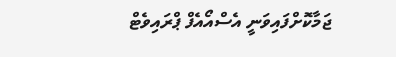ޖަމާކޮށްފައިވަނީ އެސްއޯއެފް ޕްރައިވެޓް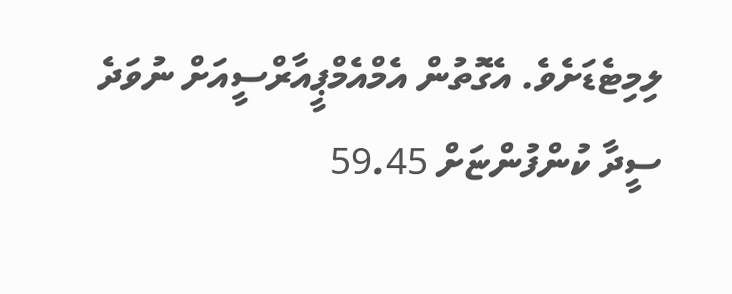ލިމިޓެޑަށެވެ. އެގޮތުން އެމްއެމްޕީއާރްސީއަށް ނުވަދެ ސީދާ ކުންފުންޏަށް 59.45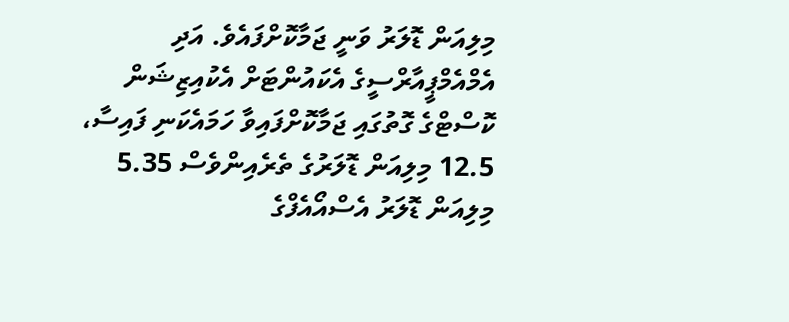މިލިއަން ޑޮލަރު ވަނީ ޖަމާކޮށްފައެވެ. އަދި އެމްއެމްޕީއާރްސީގެ އެކައުންޓަށް އެކުއިޒިޝަން ކޮސްޓްގެ ގޮތުގައި ޖަމާކޮށްފައިވާ ހަމައެކަނި ފައިސާ، 12.5 މިލިއަން ޑޮލަރުގެ ތެރެއިންވެސް 5.35 މިލިއަން ޑޮލަރު އެސްއޯއެފްގެ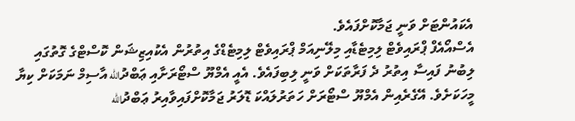އެކައުންޓަށް ވަނީ ޖަމާކޮށްފައެވެ.
އެސްއޯއެފް ޕްރައިވެޓް ލިމިޓެޑާއި މިލޭނިއަމް ޕްރައިވެޓް ލިމިޓެޑްގެ އިތުރުން އެކުއިޒިޝަން ކޮސްޓްގެ ގޮތުގައި ލިބުނު ފައިސާ އިތުރު ދެ ފަރާތަކަށް ވަނީ ލިބިފައެވެ. އެއީ އެމްޔޫ ސްޓޯރަށާއި ޢަބްދުالله އާސިމް ނަމަކަށް ކިޔާ މީހަކަށެވެ. އޭގެރެއިން އެމްޔޫ ސްޓޯރަށް ހަތަރުލައްކަ ޑޮލަރު ޖަމާކޮށްފައިވާއިރު ޢަބްދުالله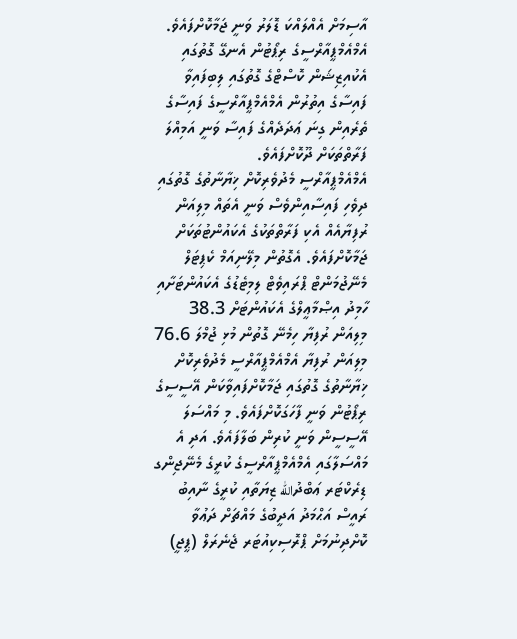އާސިމަށް އެއްލައްކަ ޑޮލަރު ވަނީ ޖަމާކޮށްފައެވެ.
އެމްއެމްޕީއާރްސީގެ ރިޕޯޓުން އެނގޭ ގޮތުގައި އެކުއިޒިޝަން ކޮސްޓްގެ ގޮތުގައި ލިބިފައިވާ ފައިސާގެ އިތުރުން އެމްއެމްޕީއާރްސީގެ ފައިސާގެ ތެރެއިން ގިނަ ޢަދަދެއްގެ ފައިސާ ވަނީ އަމިއްލަ ފަރާތްތަކަށް ދޫކޮށްފައެވެ.
އެމްއެމްޕީއާރްސީ މެދުވެރިކޮށް ޚިޔާނާތުގެ ގޮތުގައި ދިވެހި ފައިސާއިންވެސް ވަނީ އެތައް މިލިއަން ރުފިޔާއެއް އެކި ފަރާތްތަކުގެ އެކައުންޓުތަކަށް ޖަމާކޮށްފައެވެ. އެގޮތުން މިލޭނިއަމް ކެޕިޓަލް މެނޭޖުމަންޓް ޕްރައިވެޓް ލިމިޓެޑުގެ އެކައުންޓަށާއި ހާމިދު އިޞްމާޢީލްގެ އެކައުންޓަށް 38.3 މިލިއަން ރުފިޔާ ހިމެނޭ ގޮތުން މުޅި ޖުމްލަ 76.6 މިލިއަން ރުފިޔާ އެމްއެމްޕީއާރްސީ މެދުވެރިކޮށް ޚިޔާނާތުގެ ގޮތުގައި ޖަމާކޮށްފައިވާކަން އޭސީސީގެ ރިޕޯޓުން ވަނީ ފާހަގަކޮށްފައެވެ. މި މައްސަލަ އޭސީސީން ވަނީ ކުރިން ބަލާފައެވެ. އަދި އެ މައްސަލާގައި އެމްއެމްޕީއާރްސީގެ ކުރީގެ މެނޭޖިންގ ޑިރެކްޓަރ ޢަބްދުالله ޒިޔަތާއި ކުރީގެ ނާއިބު ރައީސް އަޙްމަދު އަދީބުގެ މައްޗަށް ދަޢުވާ ކޮށްދިނުމަށް ޕްރޮސިކިއުޓަރ ޖެނެރަލް (ޕީޖީ)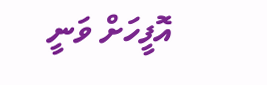އޮފީހަށް ވަނީ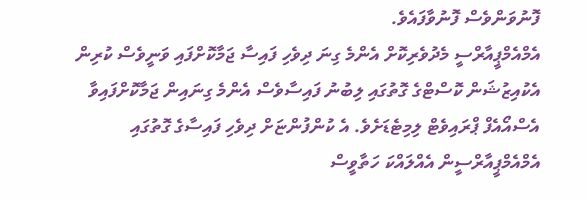ފޮނުވަންވެސް ފޮނުވާފައެވެ.
އެމްއެމްޕީއާރްސީ މެދުވެރިކޮށް އެންމެ ގިނަ ދިވެހި ފައިސާ ޖަމާކޮށްފައި ވަނީވެސް ކުރިން އެކުއިޒުޝަން ކޮސްޓްގެ ގޮތުގައި ލިބުނު ފައިސާވެސް އެންމެ ގިނައިން ޖަމާކޮށްފައިވާ އެސްއޯއެފް ޕްރައިވެޓް ލިމިޓެޑަށެވެ. އެ ކުންފުންޏަށް ދިވެހި ފައިސާގެ ގޮތުގައި އެމްއެމްޕީއާރްސީން އެއްލައްކަ ހަތާވީސް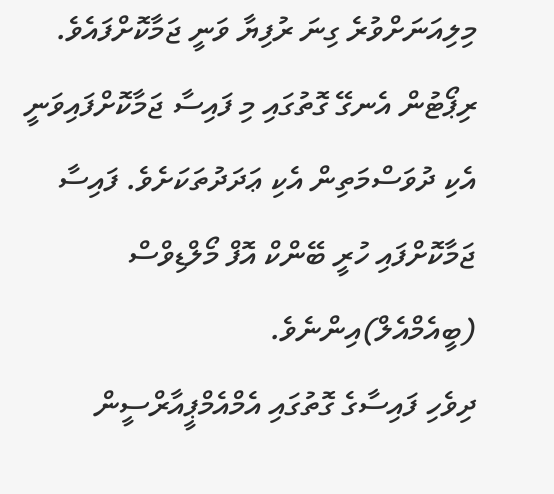މިލިއަނަށްވުރެ ގިނަ ރުފިޔާ ވަނީ ޖަމާކޮށްފައެވެ. ރިޕޯޓުން އެނގޭ ގޮތުގައި މި ފައިސާ ޖަމާކޮށްފައިވަނީ އެކި ދުވަސްމަތިން އެކި ޢަދަދުތަކަށެވެ. ފައިސާ ޖަމާކޮށްފައި ހުރީ ބޭންކް އޮފް މޯލްޑިވްސް (ބީއެމްއެލް)އިންނެވެ.
ދިވެހި ފައިސާގެ ގޮތުގައި އެމްއެމްޕީއާރްސީން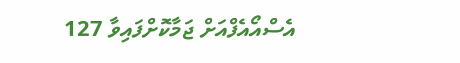އެސްއޯއެފްއަށް ޖަމާކޮށްފައިވާ 127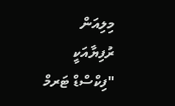މިލިއަން ރުފިޔާއަކީ "ފިކްސްޑް ޓަރމް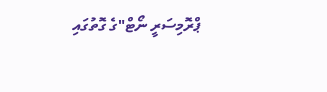ޕްރޮމިސަރީ ނޯޓް"ގެ ގޮތުގައި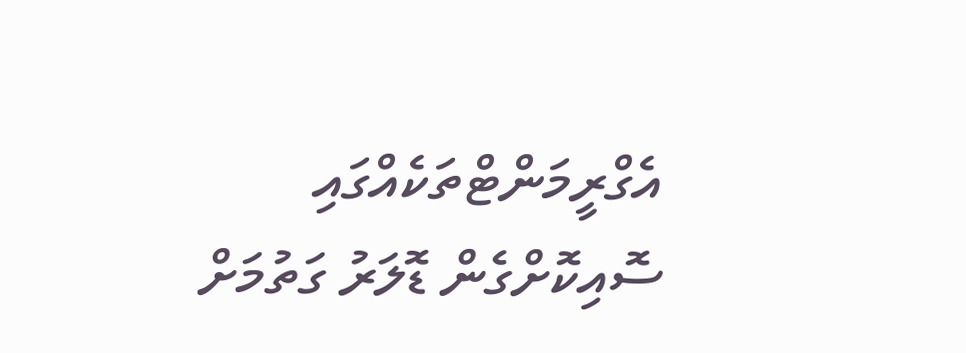އެގްރީމަންޓްތަކެއްގައި ސޮއިކޮށްގެން ޑޮލަރު ގަތުމަށް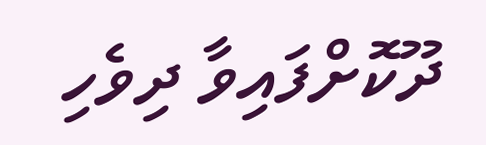ދޫކޮށްފައިވާ ދިވެހި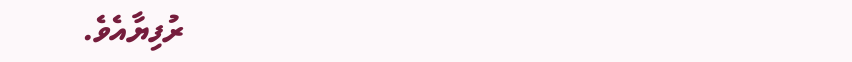ރުފިޔާއެވެ.